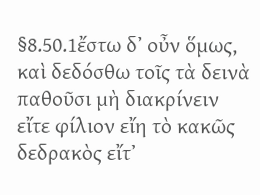§8.50.1ἔστω δʼ οὖν ὅμως, καὶ δεδόσθω τοῖς τὰ δεινὰ παθοῦσι μὴ διακρίνειν εἴτε φίλιον εἴη τὸ κακῶς δεδρακὸς εἴτʼ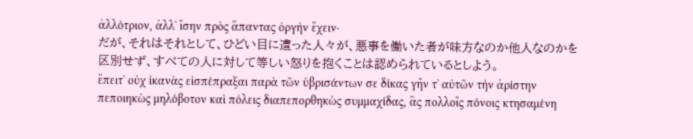ἀλλότριον, ἀλλʼ ἴσην πρὸς ἅπαντας ὀργὴν ἔχειν·
だが、それはそれとして、ひどい目に遭った人々が、悪事を働いた者が味方なのか他人なのかを区別せず、すべての人に対して等しい怒りを抱くことは認められているとしよう。
ἔπειτʼ οὐχ ἱκανὰς εἰσπέπραξαι παρὰ τῶν ὑβρισάντων σε δίκας γῆν τʼ αὐτῶν τὴν ἀρίστην πεποιηκὼς μηλόβοτον καὶ πόλεις διαπεπορθηκὼς συμμαχίδας, ἃς πολλοῖς πόνοις κτησαμένη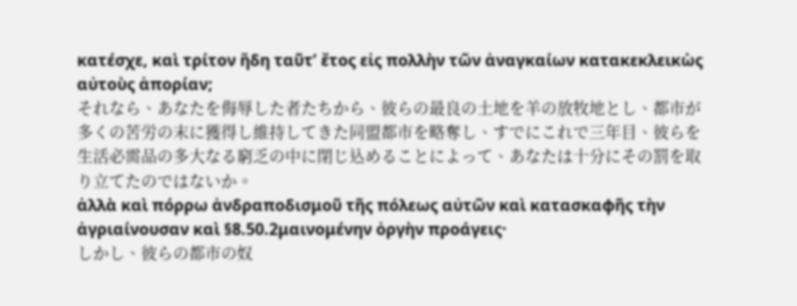κατέσχε, καὶ τρίτον ἤδη ταῦτʼ ἔτος εἰς πολλὴν τῶν ἀναγκαίων κατακεκλεικὼς αὐτοὺς ἀπορίαν;
それなら、あなたを侮辱した者たちから、彼らの最良の土地を羊の放牧地とし、都市が多くの苦労の末に獲得し維持してきた同盟都市を略奪し、すでにこれで三年目、彼らを生活必需品の多大なる窮乏の中に閉じ込めることによって、あなたは十分にその罰を取り立てたのではないか。
ἀλλὰ καὶ πόρρω ἀνδραποδισμοῦ τῆς πόλεως αὐτῶν καὶ κατασκαφῆς τὴν ἀγριαίνουσαν καὶ §8.50.2μαινομένην ὀργὴν προάγεις·
しかし、彼らの都市の奴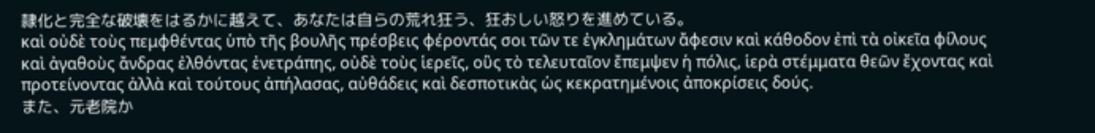隷化と完全な破壊をはるかに越えて、あなたは自らの荒れ狂う、狂おしい怒りを進めている。
καὶ οὐδὲ τοὺς πεμφθέντας ὑπὸ τῆς βουλῆς πρέσβεις φέροντάς σοι τῶν τε ἐγκλημάτων ἄφεσιν καὶ κάθοδον ἐπὶ τὰ οἰκεῖα φίλους καὶ ἀγαθοὺς ἄνδρας ἐλθόντας ἐνετράπης, οὐδὲ τοὺς ἱερεῖς, οὓς τὸ τελευταῖον ἔπεμψεν ἡ πόλις, ἱερὰ στέμματα θεῶν ἔχοντας καὶ προτείνοντας ἀλλὰ καὶ τούτους ἀπήλασας, αὐθάδεις καὶ δεσποτικὰς ὡς κεκρατημένοις ἀποκρίσεις δούς.
また、元老院か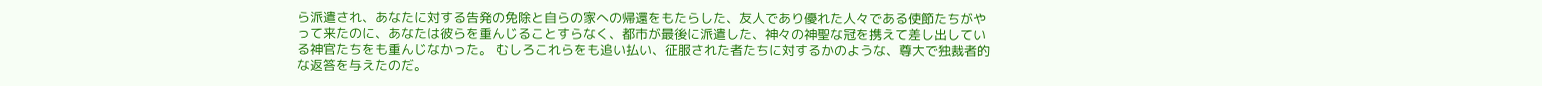ら派遣され、あなたに対する告発の免除と自らの家への帰還をもたらした、友人であり優れた人々である使節たちがやって来たのに、あなたは彼らを重んじることすらなく、都市が最後に派遣した、神々の神聖な冠を携えて差し出している神官たちをも重んじなかった。 むしろこれらをも追い払い、征服された者たちに対するかのような、尊大で独裁者的な返答を与えたのだ。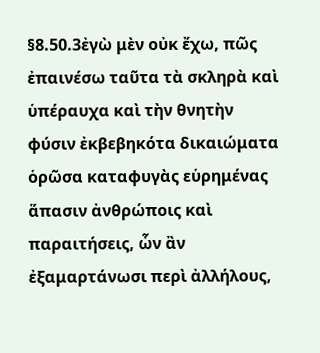§8.50.3ἐγὼ μὲν οὐκ ἔχω, πῶς ἐπαινέσω ταῦτα τὰ σκληρὰ καὶ ὑπέραυχα καὶ τὴν θνητὴν φύσιν ἐκβεβηκότα δικαιώματα ὁρῶσα καταφυγὰς εὑρημένας ἅπασιν ἀνθρώποις καὶ παραιτήσεις, ὧν ἂν ἐξαμαρτάνωσι περὶ ἀλλήλους,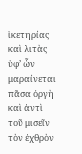ἱκετηρίας καὶ λιτὰς ὑφʼ ὧν μαραίνεται πᾶσα ὀργὴ καὶ ἀντὶ τοῦ μισεῖν τὸν ἐχθρὸν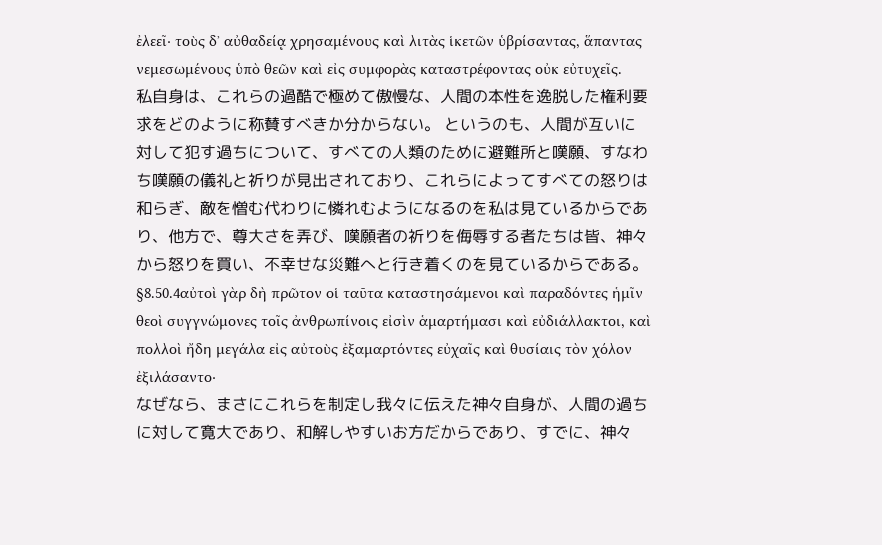ἐλεεῖ· τοὺς δʼ αὐθαδείᾳ χρησαμένους καὶ λιτὰς ἱκετῶν ὑβρίσαντας, ἅπαντας νεμεσωμένους ὑπὸ θεῶν καὶ εἰς συμφορὰς καταστρέφοντας οὐκ εὐτυχεῖς.
私自身は、これらの過酷で極めて傲慢な、人間の本性を逸脱した権利要求をどのように称賛すべきか分からない。 というのも、人間が互いに対して犯す過ちについて、すべての人類のために避難所と嘆願、すなわち嘆願の儀礼と祈りが見出されており、これらによってすべての怒りは和らぎ、敵を憎む代わりに憐れむようになるのを私は見ているからであり、他方で、尊大さを弄び、嘆願者の祈りを侮辱する者たちは皆、神々から怒りを買い、不幸せな災難へと行き着くのを見ているからである。
§8.50.4αὐτοὶ γὰρ δὴ πρῶτον οἱ ταῦτα καταστησάμενοι καὶ παραδόντες ἡμῖν θεοὶ συγγνώμονες τοῖς ἀνθρωπίνοις εἰσὶν ἁμαρτήμασι καὶ εὐδιάλλακτοι, καὶ πολλοὶ ἤδη μεγάλα εἰς αὐτοὺς ἐξαμαρτόντες εὐχαῖς καὶ θυσίαις τὸν χόλον ἐξιλάσαντο·
なぜなら、まさにこれらを制定し我々に伝えた神々自身が、人間の過ちに対して寛大であり、和解しやすいお方だからであり、すでに、神々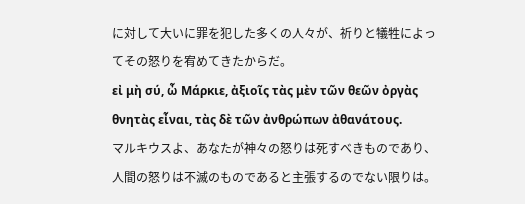に対して大いに罪を犯した多くの人々が、祈りと犠牲によってその怒りを宥めてきたからだ。
εἰ μὴ σύ, ὦ Μάρκιε, ἀξιοῖς τὰς μὲν τῶν θεῶν ὀργὰς θνητὰς εἶναι, τὰς δὲ τῶν ἀνθρώπων ἀθανάτους.
マルキウスよ、あなたが神々の怒りは死すべきものであり、人間の怒りは不滅のものであると主張するのでない限りは。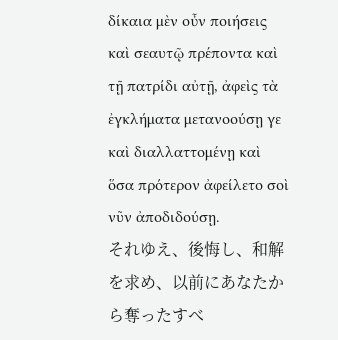δίκαια μὲν οὖν ποιήσεις καὶ σεαυτῷ πρέποντα καὶ τῇ πατρίδι αὐτῇ, ἀφεὶς τὰ ἐγκλήματα μετανοούσῃ γε καὶ διαλλαττομένῃ καὶ ὅσα πρότερον ἀφείλετο σοὶ νῦν ἀποδιδούσῃ.
それゆえ、後悔し、和解を求め、以前にあなたから奪ったすべ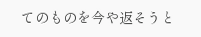てのものを今や返そうと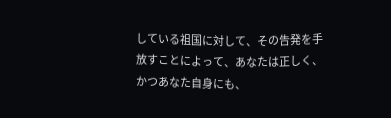している祖国に対して、その告発を手放すことによって、あなたは正しく、かつあなた自身にも、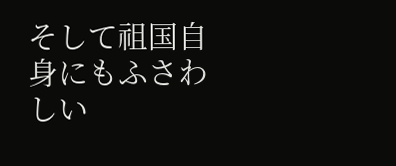そして祖国自身にもふさわしい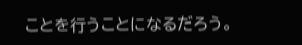ことを行うことになるだろう。